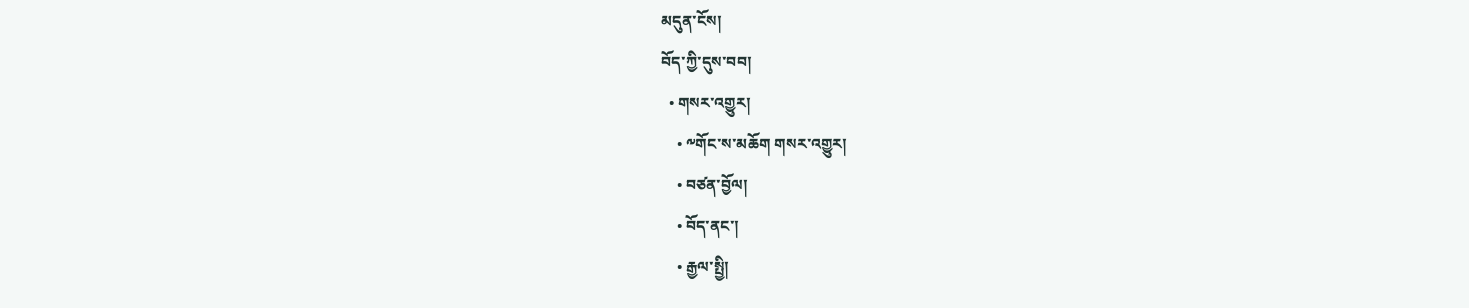མདུན་ངོས།
བོད་ཀྱི་དུས་བབ།
  • གསར་འགྱུར།
    • ༸གོང་ས་མཆོག གསར་འགྱུར།
    • བཙན་བྱོལ།
    • བོད་ནང་།
    • རྒྱལ་སྤྱི།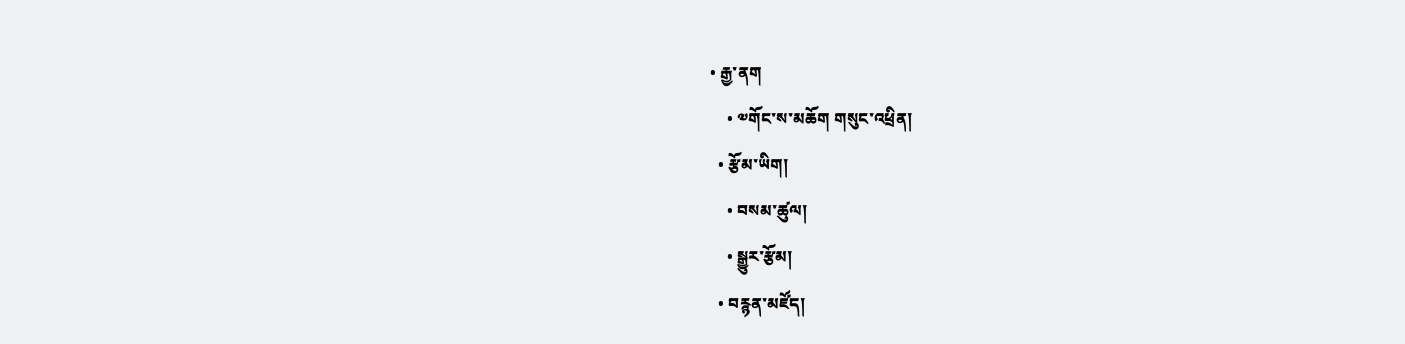• རྒྱ་ནག
    • ༧གོང་ས་མཆོག གསུང་འཕྲིན།
  • རྩོམ་ཡིག།
    • བསམ་ཚུལ།
    • སྒྱུར་རྩོམ།
  • བརྙན་མཛོད།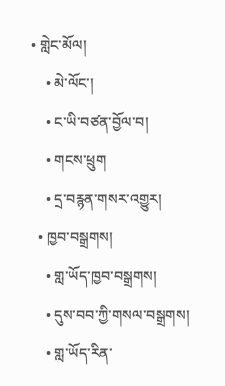• གླེང་མོལ།
    • མེ་ལོང་།
    • ང་ཡི་བཙན་བྱོལ་བ།
    • གངས་ཕྲུག
    • དྲ་བརྙན་གསར་འགྱུར།
  • ཁྱབ་བསྒྲགས།
    • གླ་ཡོད་ཁྱབ་བསྒྲགས།
    • དུས་བབ་ཀྱི་གསལ་བསྒྲགས།
    • གླ་ཡོད་རིན་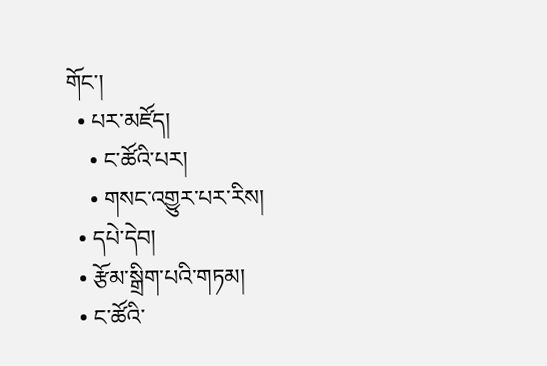གོང་།
  • པར་མཛོད།
    • ང་ཚོའི་པར།
    • གསང་འགྱུར་པར་རིས།
  • དཔེ་དེབ།
  • རྩོམ་སྒྲིག་པའི་གཏམ།
  • ང་ཚོའི་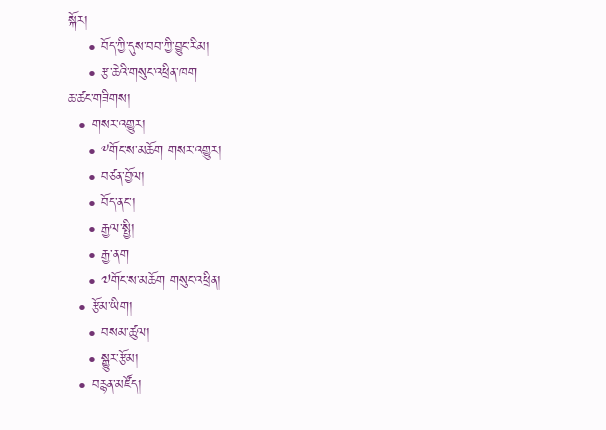སྐོར།
    • བོད་ཀྱི་དུས་བབ་ཀྱི་བྱུང་རིམ།
    • རྩ་ཆེའི་གསུང་འཕྲིན་ཁག
ཆ་ཚང་གཟིགས།
  • གསར་འགྱུར།
    • ༸གོང་ས་མཆོག གསར་འགྱུར།
    • བཙན་བྱོལ།
    • བོད་ནང་།
    • རྒྱལ་སྤྱི།
    • རྒྱ་ནག
    • ༧གོང་ས་མཆོག གསུང་འཕྲིན།
  • རྩོམ་ཡིག།
    • བསམ་ཚུལ།
    • སྒྱུར་རྩོམ།
  • བརྙན་མཛོད།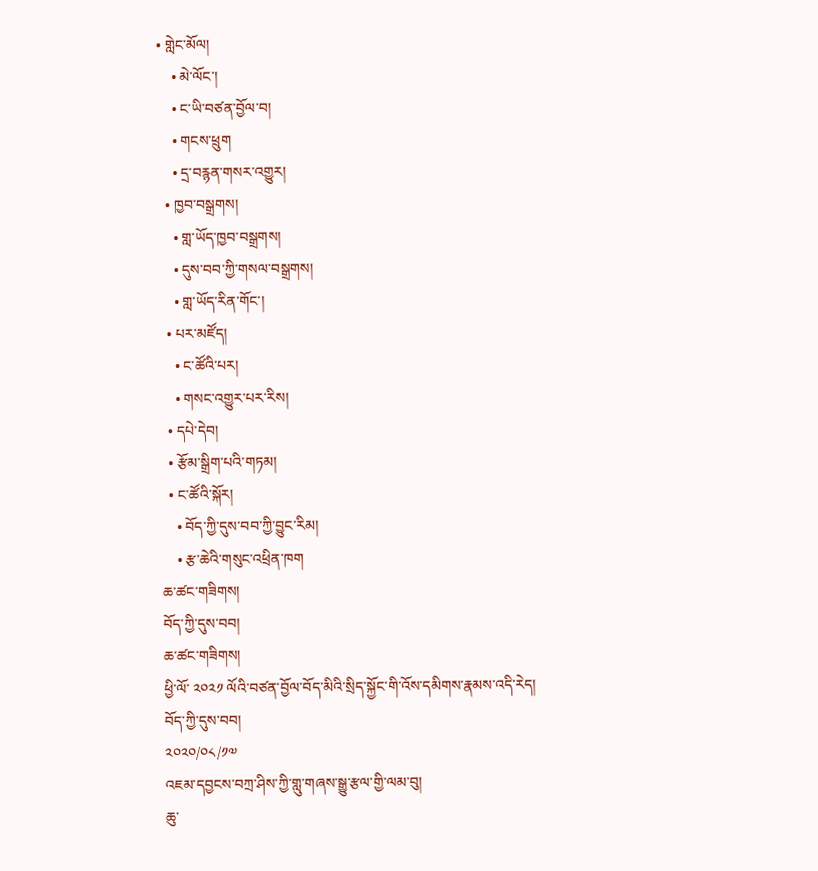• གླེང་མོལ།
    • མེ་ལོང་།
    • ང་ཡི་བཙན་བྱོལ་བ།
    • གངས་ཕྲུག
    • དྲ་བརྙན་གསར་འགྱུར།
  • ཁྱབ་བསྒྲགས།
    • གླ་ཡོད་ཁྱབ་བསྒྲགས།
    • དུས་བབ་ཀྱི་གསལ་བསྒྲགས།
    • གླ་ཡོད་རིན་གོང་།
  • པར་མཛོད།
    • ང་ཚོའི་པར།
    • གསང་འགྱུར་པར་རིས།
  • དཔེ་དེབ།
  • རྩོམ་སྒྲིག་པའི་གཏམ།
  • ང་ཚོའི་སྐོར།
    • བོད་ཀྱི་དུས་བབ་ཀྱི་བྱུང་རིམ།
    • རྩ་ཆེའི་གསུང་འཕྲིན་ཁག
ཆ་ཚང་གཟིགས།
བོད་ཀྱི་དུས་བབ།
ཆ་ཚང་གཟིགས།
ཕྱི་ལོ་ ༢༠༢༡ ལོའི་བཙན་བྱོལ་བོད་མིའི་སྲིད་སྐྱོང་གི་འོས་དམིགས་རྣམས་འདི་རེད།
བོད་ཀྱི་དུས་བབ།
༢༠༢༠/༠༨/༡༧
འཇམ་དབྱངས་བཀྲ་ཤིས་ཀྱི་གླུ་གཞས་སྒྱུ་རྩལ་གྱི་ལམ་བུ།
ཆུ་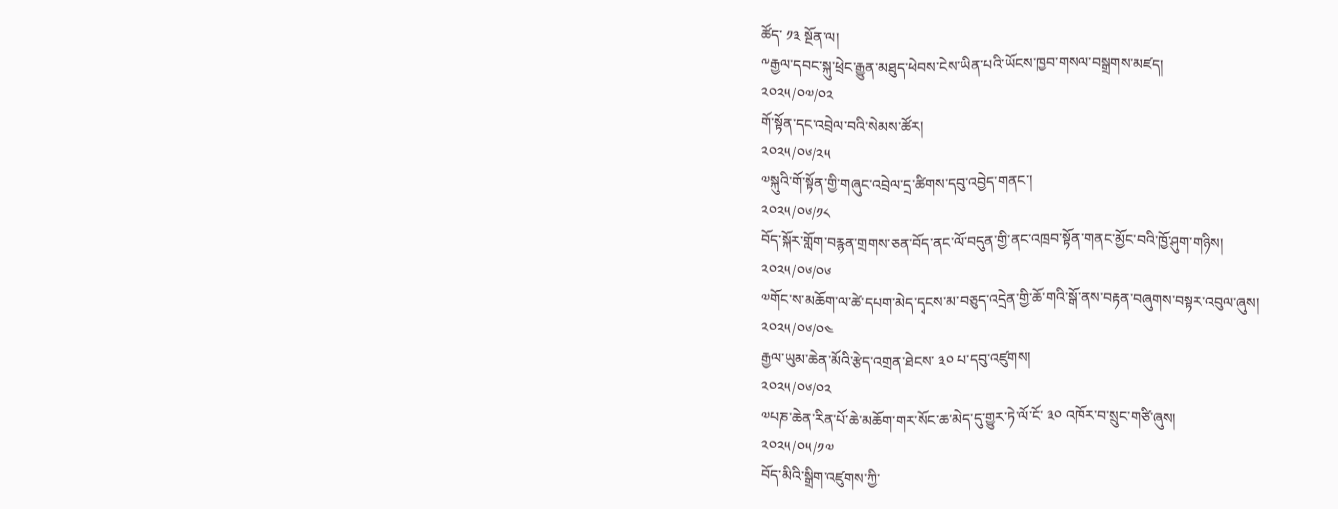ཚོད་ ༡༣ སྔོན་ལ།
༸རྒྱལ་དབང་སྐུ་ཕྲེང་རྒྱུན་མཐུད་ཕེབས་ངེས་ཡིན་པའི་ཡོངས་ཁྱབ་གསལ་བསྒྲགས་མཛད།
༢༠༢༥/༠༧/༠༢
གོ་སྟོན་དང་འབྲེལ་བའི་སེམས་ཚོར།
༢༠༢༥/༠༦/༢༥
༧སྐུའི་གོ་སྟོན་གྱི་གཞུང་འབྲེལ་དྲ་ཚིགས་དབུ་འབྱེད་གནང་།
༢༠༢༥/༠༦/༡༨
བོད་སྐོར་གློག་བརྙན་གྲགས་ཅན་བོད་ནང་ལོ་བདུན་གྱི་ནང་འཁྲབ་སྟོན་གནང་མྱོང་བའི་ཁྱོ་ཤུག་གཉིས།
༢༠༢༥/༠༦/༠༦
༧གོང་ས་མཆོག་ལ་ཚེ་དཔག་མེད་དྭངས་མ་བཅུད་འདྲེན་གྱི་ཆོ་གའི་སྒོ་ནས་བརྟན་བཞུགས་བསྟར་འབུལ་ཞུས།
༢༠༢༥/༠༦/༠༤
རྒྱལ་ཡུམ་ཆེན་མོའི་རྩེད་འགྲན་ཐེངས་ ༣༠ པ་དབུ་འཛུགས།
༢༠༢༥/༠༦/༠༢
༧པཎ་ཆེན་རིན་པོ་ཆེ་མཆོག་གར་སོང་ཆ་མེད་དུ་གྱུར་ཏེ་ལོ་ངོ་ ༣༠ འཁོར་བ་སྲུང་གཙི་ཞུས།
༢༠༢༥/༠༥/༡༧
བོད་མིའི་སྒྲིག་འཛུགས་ཀྱི་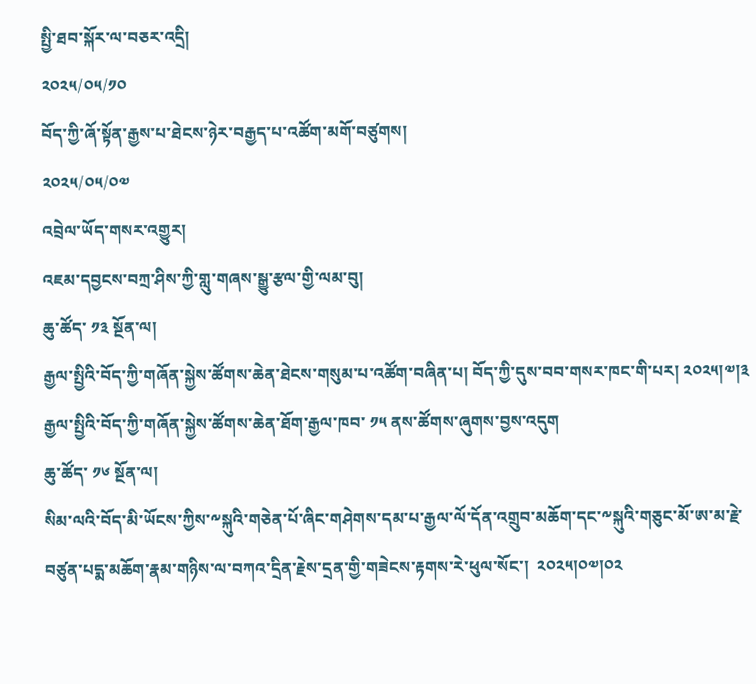སྤྱི་ཐབ་སྐོར་ལ་བཅར་འདྲི།
༢༠༢༥/༠༥/༡༠
བོད་ཀྱི་ཞོ་སྟོན་རྒྱས་པ་ཐེངས་ཉེར་བརྒྱད་པ་འཚོག་མགོ་བཙུགས།
༢༠༢༥/༠༥/༠༧
འབྲེལ་ཡོད་གསར་འགྱུར།
འཇམ་དབྱངས་བཀྲ་ཤིས་ཀྱི་གླུ་གཞས་སྒྱུ་རྩལ་གྱི་ལམ་བུ།
ཆུ་ཚོད་ ༡༣ སྔོན་ལ།
རྒྱལ་སྤྱིའི་བོད་ཀྱི་གཞོན་སྐྱེས་ཚོགས་ཆེན་ཐེངས་གསུམ་པ་འཚོག་བཞིན་པ། བོད་ཀྱི་དུས་བབ་གསར་ཁང་གི་པར། ༢༠༢༥།༧།༣
རྒྱལ་སྤྱིའི་བོད་ཀྱི་གཞོན་སྐྱེས་ཚོགས་ཆེན་ཐོག་རྒྱལ་ཁབ་ ༡༥ ནས་ཚོགས་ཞུགས་བྱས་འདུག
ཆུ་ཚོད་ ༡༦ སྔོན་ལ།
སིམ་ལའི་བོད་མི་ཡོངས་ཀྱིས་༸སྐུའི་གཅེན་པོ་ཞིང་གཤེགས་དམ་པ་རྒྱལ་ལོ་དོན་འགྲུབ་མཆོག་དང་༸སྐུའི་གཅུང་མོ་ཨ་མ་རྗེ་བཙུན་པདྨ་མཆོག་རྣམ་གཉིས་ལ་བཀའ་དྲིན་རྗེས་དྲན་གྱི་གཟེངས་རྟགས་རེ་ཕུལ་སོང་།  ༢༠༢༥།༠༧།༠༢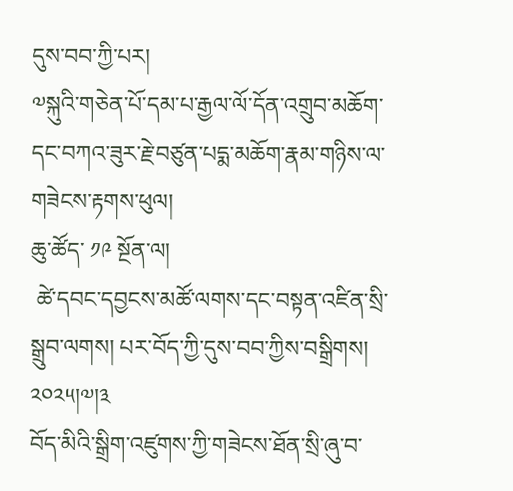དུས་བབ་ཀྱི་པར།
༧སྐུའི་གཅེན་པོ་དམ་པ་རྒྱལ་ལོ་དོན་འགྲུབ་མཆོག་དང་བཀའ་ཟུར་རྗེ་བཙུན་པདྨ་མཆོག་རྣམ་གཉིས་ལ་གཟེངས་རྟགས་ཕུལ།
ཆུ་ཚོད་ ༡༩ སྔོན་ལ།
 ཚེ་དབང་དབྱངས་མཚོ་ལགས་དང་བསྟན་འཛིན་སྲི་སྒྲུབ་ལགས། པར་བོད་ཀྱི་དུས་བབ་ཀྱིས་བསྒྲིགས། ༢༠༢༥།༧།༣
བོད་མིའི་སྒྲིག་འཛུགས་ཀྱི་གཟེངས་ཐོན་སྲི་ཞུ་བ་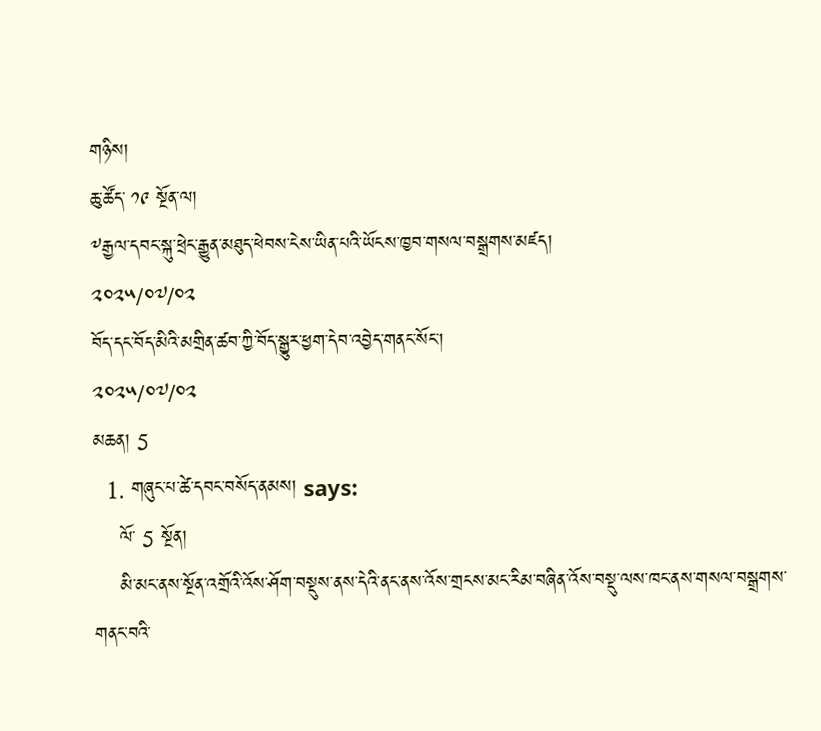གཉིས།
ཆུ་ཚོད་ ༡༩ སྔོན་ལ།
༸རྒྱལ་དབང་སྐུ་ཕྲེང་རྒྱུན་མཐུད་ཕེབས་ངེས་ཡིན་པའི་ཡོངས་ཁྱབ་གསལ་བསྒྲགས་མཛད།
༢༠༢༥/༠༧/༠༢
བོད་དང་བོད་མིའི་མགྲིན་ཚབ་ཀྱི་བོད་སྒྱུར་ཕྱག་དེབ་འབྱེད་གནང་སོང་།
༢༠༢༥/༠༧/༠༢
མཆན། 5
  1. གཞུང་པ་ཚེ་དབང་བསོད་ནམས། says:
    ལོ་ 5 སྔོན།
    མི་མང་ནས་སྔོན་འགྲོའི་འོས་ཤོག་བསྡུས་ནས་དེའི་ནང་ནས་འོས་གྲངས་མང་རིམ་བཞིན་འོས་བསྡུ་ལས་ཁང་ནས་གསལ་བསྒྲགས་གནང་བའི་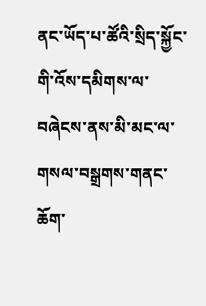ནང་ཡོད་པ་ཚོའི་སྲིད་སྐྱོང་གི་འོས་དམིགས་ལ་བཞེངས་ནས་མི་མང་ལ་གསལ་བསྒྲགས་གནང་ཆོག་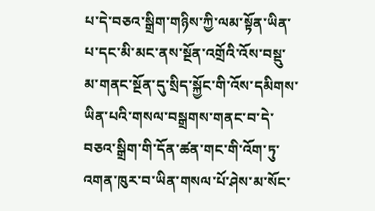པ་དེ་བཅའ་སྒྲིག་གཉིས་ཀྱི་ལམ་སྟོན་ཡིན་པ་དང་མི་མང་ནས་སྔོན་འགྲོའི་འོས་བསྡུ་མ་གནང་སྔོན་དུ་སྲིད་སྐྱོང་གི་འོས་དམིགས་ཡིན་པའི་གསལ་བསྒྲགས་གནང་བ་དེ་བཅའ་སྒྲིག་གི་དོན་ཚན་གང་གི་འོག་ཏུ་འགན་ཁུར་བ་ཡིན་གསལ་པོ་ཤེས་མ་སོང་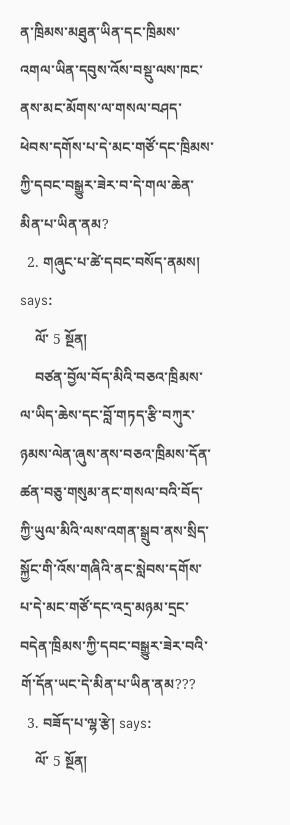ན་ཁྲིམས་མཐུན་ཡིན་དང་ཁྲིམས་འགལ་ཡིན་དབུས་འོས་བསྡུ་ལས་ཁང་ནས་མང་མོགས་ལ་གསལ་བཤད་ཕེབས་དགོས་པ་དེ་མང་གཙོ་དང་ཁྲིམས་ཀྱི་དབང་བསྒྱུར་ཟེར་བ་དེ་གལ་ཆེན་མིན་པ་ཡིན་ནམ?
  2. གཞུང་པ་ཚེ་དབང་བསོད་ནམས། says:
    ལོ་ 5 སྔོན།
    བཙན་བྱོལ་བོད་མིའི་བཅའ་ཁྲིམས་ལ་ཡིད་ཆེས་དང་བློ་གཏད་རྩི་བཀུར་ཉམས་ལེན་ཞུས་ནས་བཅའ་ཁྲིམས་དོན་ཚན་བཅུ་གསུམ་ནང་གསལ་བའི་བོད་ཀྱི་ཡུལ་མིའི་ལས་འགན་སྒྲུབ་ནས་སྲིད་སྐྱོང་གི་འོས་གཞིའི་ནང་སླེབས་དགོས་པ་དེ་མང་གཙོ་དང་འདྲ་མཉམ་དྲང་བདེན་ཁྲིམས་ཀྱི་དབང་བསྒྱུར་ཟེར་བའི་གོ་དོན་ཡང་དེ་མིན་པ་ཡིན་ནམ???
  3. བཟོད་པ་ལྷ་རྩེ། says:
    ལོ་ 5 སྔོན།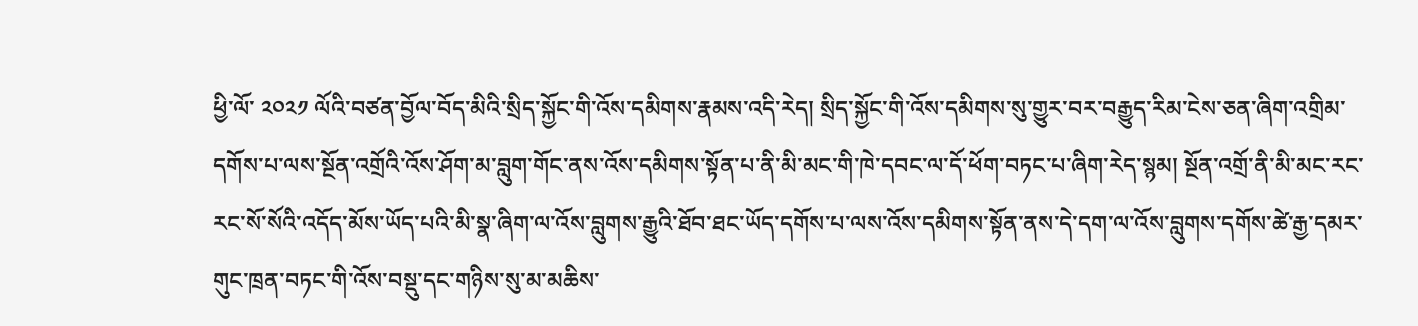ཕྱི་ལོ་ ༢༠༢༡ ལོའི་བཙན་བྱོལ་བོད་མིའི་སྲིད་སྐྱོང་གི་འོས་དམིགས་རྣམས་འདི་རེད། སྲིད་སྐྱོང་གི་འོས་དམིགས་སུ་གྱུར་བར་བརྒྱུད་རིམ་ངེས་ཅན་ཞིག་འགྲིམ་དགོས་པ་ལས་སྔོན་འགྲོའི་འོས་ཤོག་མ་བླུག་གོང་ནས་འོས་དམིགས་སྟོན་པ་ནི་མི་མང་གི་ཁེ་དབང་ལ་དོ་ཕོག་བཏང་པ་ཞིག་རེད་སྙམ། སྔོན་འགྲོ་ནི་མི་མང་རང་རང་སོ་སོའི་འདོད་མོས་ཡོད་པའི་མི་སྣ་ཞིག་ལ་འོས་བླུགས་རྒྱུའི་ཐོབ་ཐང་ཡོད་དགོས་པ་ལས་འོས་དམིགས་སྟོན་ནས་དེ་དག་ལ་འོས་བླུགས་དགོས་ཚེ་རྒྱ་དམར་གུང་ཁྲན་བཏང་གི་འོས་བསྡུ་དང་གཉིས་སུ་མ་མཆིས་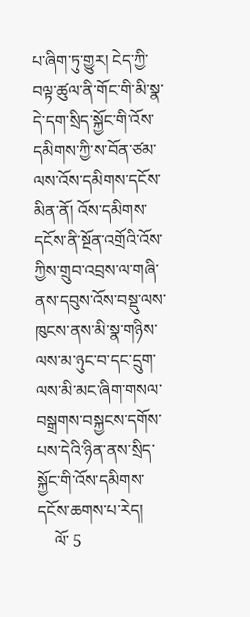པ་ཞིག་ཏུ་གྱུར། ངེད་ཀྱི་བལྟ་ཚུལ་ནི་གོང་གི་མི་སྣ་དེ་དག་སྲིད་སྐྱོང་གི་འོས་དམིགས་ཀྱི་ས་བོན་ཙམ་ལས་འོས་དམིགས་དངོས་མིན་ནོ། འོས་དམིགས་དངོས་ནི་སྔོན་འགྲོའི་འོས་ཀྱིས་གྲུབ་འབྲས་ལ་གཞི་ནས་དབུས་འོས་བསྡུ་ལས་ཁུངས་ནས་མི་སྣ་གཉིས་ལས་མ་ཉུང་བ་དང་དྲུག་ལས་མི་མང་ཞིག་གསལ་བསྒྲགས་བསྐྱངས་དགོས་པས་དེའི་ཉིན་ནས་སྲིད་སྐྱོང་གི་འོས་དམིགས་དངོས་ཆགས་པ་རེད།
    ལོ་ 5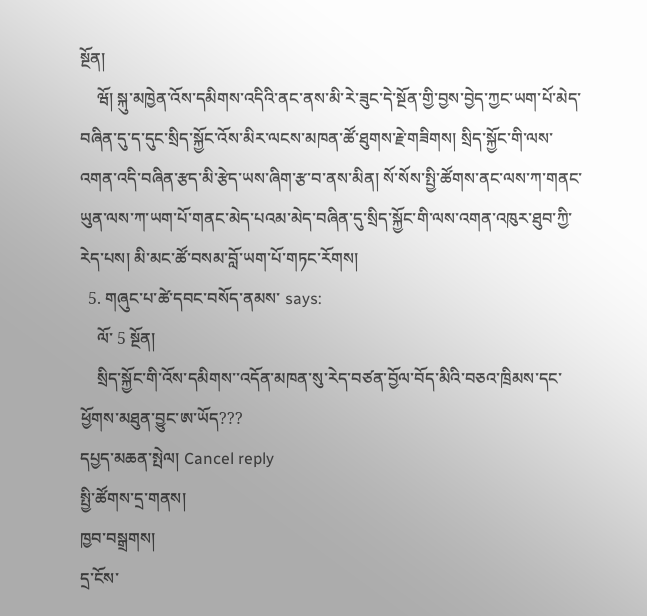སྔོན།
    ཝོ། སྐུ་མཁྱེན་འོས་དམིགས་འདིའི་ནང་ནས་མི་རེ་ཟུང་དེ་སྔོན་གྱི་བྱས་བྱེད་ཀྱང་ཡག་པོ་མེད་བཞིན་དུ་ད་དུང་སྲིད་སྐྱོང་འོས་མིར་ལངས་མཁན་ཚོ་ཐུགས་རྗེ་གཟིགས། སྲིད་སྐྱོང་གི་ལས་འགན་འདི་བཞིན་རྩད་མི་རྩེད་ཡས་ཞིག་རྩ་བ་ནས་མིན། སོ་སོས་སྤྱི་ཚོགས་ནང་ལས་ཀ་གནང་ཡུན་ལས་ཀ་ཡག་པོ་གནང་མེད་པའམ་མེད་བཞིན་དུ་སྲིད་སྐྱོང་གི་ལས་འགན་འཁུར་ཐུབ་ཀྱི་རེད་པས། མི་མང་ཚོ་བསམ་བློ་ཡག་པོ་གཏང་རོགས།
  5. གཞུང་པ་ཚེ་དབང་བསོད་ནམས་ says:
    ལོ་ 5 སྔོན།
    སྲིད་སྐྱོང་གི་འོས་དམིགས་་འདོན་མཁན་སུ་རེད་བཙན་བྱོལ་བོད་མིའི་བཅའ་ཁྲིམས་དང་ཕྱོགས་མཐུན་བྱུང་ཨ་ཡོད???
དཔྱད་མཆན་སྤེལ། Cancel reply
སྤྱི་ཚོགས་དྲ་གནས།
ཁྱབ་བསྒྲགས།
དྲ་ངོས་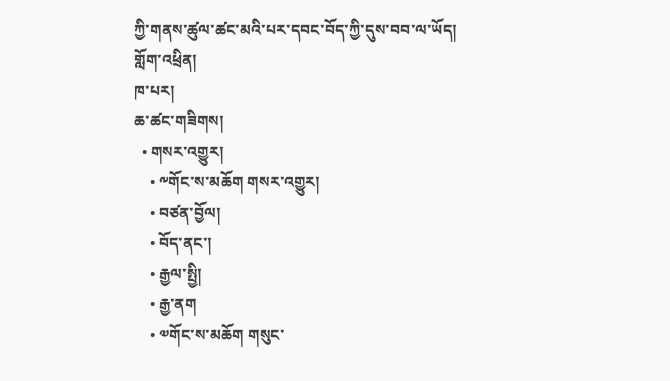ཀྱི་གནས་ཚུལ་ཚང་མའི་པར་དབང་བོད་ཀྱི་དུས་བབ་ལ་ཡོད།
གློག་འཕྲིན།
ཁ་པར།
ཆ་ཚང་གཟིགས།
  • གསར་འགྱུར།
    • ༸གོང་ས་མཆོག གསར་འགྱུར།
    • བཙན་བྱོལ།
    • བོད་ནང་།
    • རྒྱལ་སྤྱི།
    • རྒྱ་ནག
    • ༧གོང་ས་མཆོག གསུང་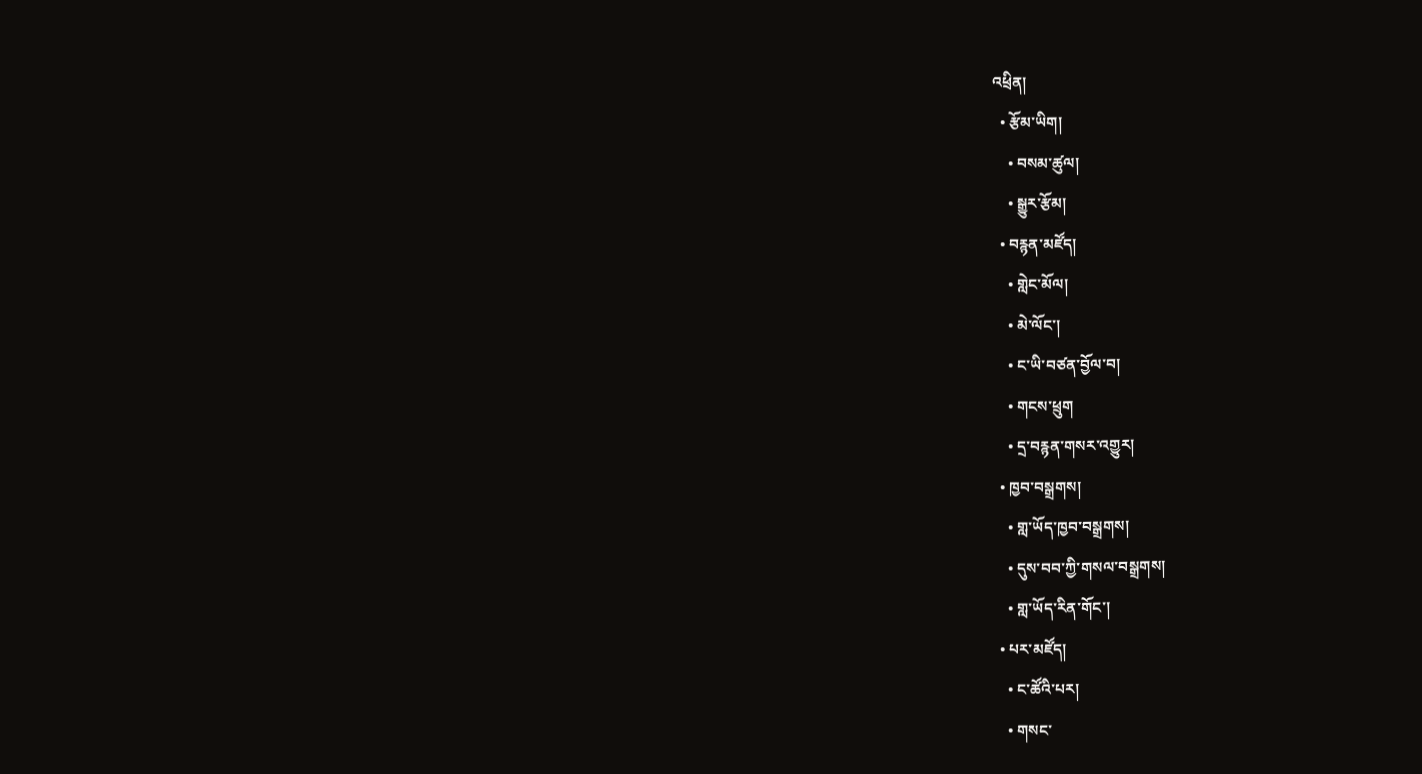འཕྲིན།
  • རྩོམ་ཡིག།
    • བསམ་ཚུལ།
    • སྒྱུར་རྩོམ།
  • བརྙན་མཛོད།
    • གླེང་མོལ།
    • མེ་ལོང་།
    • ང་ཡི་བཙན་བྱོལ་བ།
    • གངས་ཕྲུག
    • དྲ་བརྙན་གསར་འགྱུར།
  • ཁྱབ་བསྒྲགས།
    • གླ་ཡོད་ཁྱབ་བསྒྲགས།
    • དུས་བབ་ཀྱི་གསལ་བསྒྲགས།
    • གླ་ཡོད་རིན་གོང་།
  • པར་མཛོད།
    • ང་ཚོའི་པར།
    • གསང་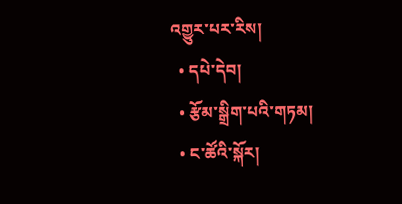འགྱུར་པར་རིས།
  • དཔེ་དེབ།
  • རྩོམ་སྒྲིག་པའི་གཏམ།
  • ང་ཚོའི་སྐོར།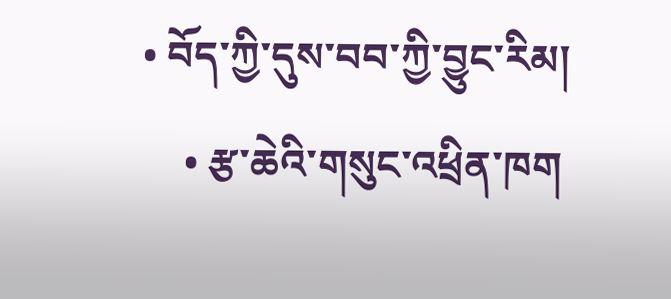• བོད་ཀྱི་དུས་བབ་ཀྱི་བྱུང་རིམ།
    • རྩ་ཆེའི་གསུང་འཕྲིན་ཁག